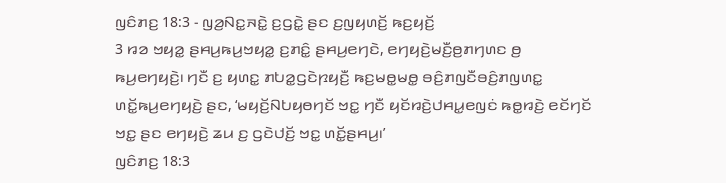ꤜꤢꤨꤊꤢ꤬ 18:3 - ꤜꤤ꤬ꤡꤢ꤭ꤏꤢꤧ꤭ ꤢ꤬ꤞꤢꤧ꤭ ꤔꤢ ꤢ꤬ꤜꤟꤛꤢꤩ꤬ ꤒꤢ꤬ꤟꤢꤩ꤬
3 ꤙꤤ ꤠꤟꤤ꤭ ꤔꤌꤣ꤬ꤒꤣ꤬ꤠꤟꤤ꤭ ꤢ꤬ꤊꤢꤨ꤭ ꤔꤌꤣ꤬ꤕꤚꤢꤧ, ꤕꤚꤟꤢꤧ꤬ꤗꤢꤪ꤬ꤥ꤬ꤊꤚꤛꤢ ꤥ꤬ ꤒꤣ꤬ꤕꤚꤟꤢꤧ꤬꤯ ꤚꤢꤪ ꤢ꤬ ꤟꤛꤢ꤭ ꤊꤝꤤ꤭ꤞꤢꤧꤐꤟꤢꤪ꤬ ꤒꤢ꤬ꤗꤥ꤭ꤗꤥ꤭ ꤋꤢꤨ꤬ꤊꤜꤢꤪꤋꤢꤨ꤬ꤊꤜꤛꤢ꤭ ꤛꤢꤩ꤭ꤒꤣ꤬ꤕꤚꤟꤢꤧ꤬ ꤔꤢ, ‘ꤗꤟꤢꤩ꤬ꤡꤝꤟꤥꤚꤢꤩ ꤠꤢ꤭ ꤚꤢꤪ ꤟꤢꤩꤙꤢꤧ꤬ꤓꤌꤣ꤭ꤕꤜꤢꤦ ꤒꤥ꤭ꤙꤢꤧ꤬ ꤕꤢꤩꤚꤢꤩ ꤠꤢ꤭ ꤔꤢ ꤕꤚꤟꤢꤧ꤬ ꤘꤣ ꤢ꤬ ꤞꤢꤧꤓꤢꤩ꤬ ꤠꤢ꤭ ꤛꤢꤩ꤭ꤔꤌꤣ꤬꤯’
ꤜꤢꤨꤊꤢ꤬ 18:3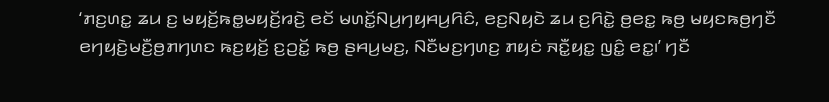‘ꤊꤢ꤬ꤛꤢ꤭ ꤘꤣ ꤢ꤬ ꤗꤟꤢꤩ꤬ꤒꤥ꤭ꤗꤟꤢꤩ꤬ꤙꤢꤧ꤬ ꤕꤢꤩ ꤗꤛꤢꤩ꤭ꤡꤣ꤬ꤚꤟꤌꤣ꤬ꤖꤢꤨ, ꤕꤢ꤬ꤡꤟꤢꤧ ꤘꤣ ꤢ꤬ꤖꤢꤧ꤭ ꤥ꤬ꤕꤢ꤭ ꤒꤥ꤬ ꤗꤟꤢꤒꤥ꤬ꤚꤢꤪ ꤕꤚꤟꤢꤧ꤬ꤗꤢꤪ꤬ꤥ꤬ꤊꤚꤛꤢ ꤒꤢ꤬ꤟꤢꤩ꤬ ꤢ꤬ꤑꤢꤩ꤭ ꤒꤥ꤬ ꤔꤌꤣ꤬ꤗꤢ꤬, ꤡꤢꤪꤗꤢ꤬ꤚꤛꤢ꤬ ꤊꤟꤢꤦ ꤏꤢꤪ꤭ꤟꤢ꤭ ꤜꤢꤨ꤭ ꤕꤢ꤭꤯’ ꤚꤢꤪ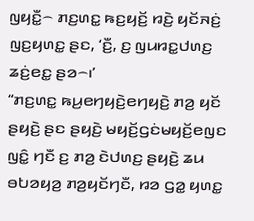ꤜꤟꤢꤪ꤭꤮ ꤊꤢ꤬ꤛꤢ꤭ ꤒꤢ꤬ꤟꤢꤩ꤬ ꤙꤢꤧ꤬ ꤟꤢꤩꤏꤢꤦ꤬ ꤜꤢ꤬ꤟꤛꤢ꤭ ꤔꤢ, ‘ꤢꤪ꤬, ꤢ꤬ ꤜꤣꤙꤢ꤭ꤓꤛꤢ꤬ ꤘꤢꤦ꤬ꤕꤢ꤭ ꤔꤤ꤮꤯’
“ꤊꤢ꤬ꤛꤢ꤭ ꤒꤣ꤬ꤕꤚꤟꤢꤧ꤬ꤕꤚꤟꤢꤧ꤬ ꤊꤤ꤬ ꤟꤢꤩ ꤔꤟꤢꤧ꤬ ꤔꤢ ꤔꤟꤢꤧ꤬ ꤗꤟꤢꤩ꤬ꤞꤢꤦꤗꤟꤢꤩ꤬ꤕꤜꤢ ꤜꤢꤨ꤭ ꤚꤢꤪ ꤢ꤬ ꤊꤤ꤬ ꤢꤧꤓꤛꤢ꤬ ꤔꤟꤢꤧ꤬ ꤘꤣ ꤋꤝꤤꤟꤤ꤬ ꤊꤤ꤬ꤟꤢꤩꤚꤢꤪ, ꤙꤤ ꤞꤤ꤭ ꤟꤛꤢ꤭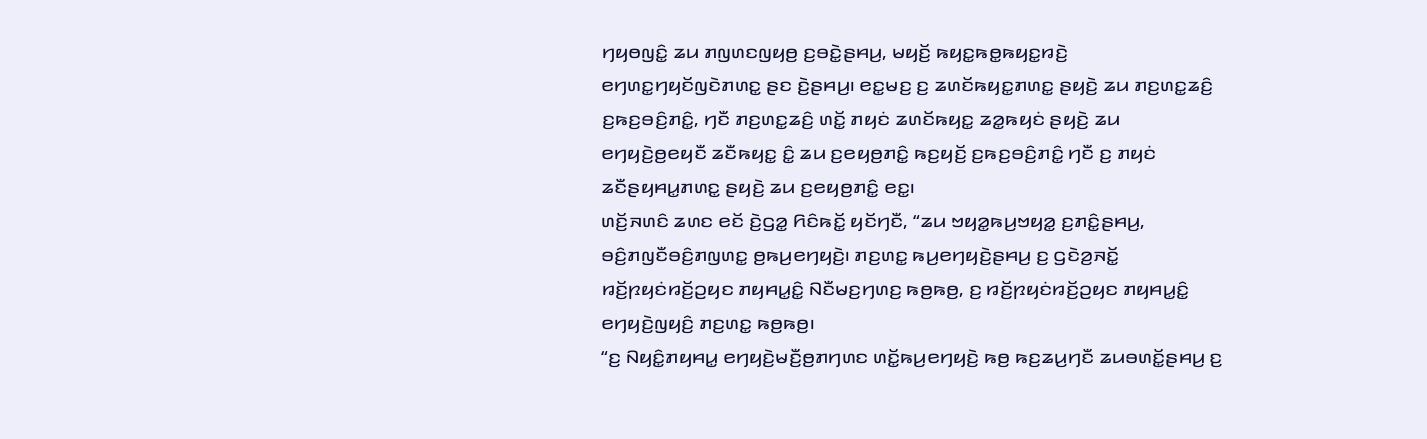ꤚꤟꤥꤜꤢꤨ꤭ ꤘꤣ ꤊꤜꤛꤢꤜꤟꤥ꤬ ꤢ꤬ꤋꤢꤧ꤭ꤔꤌꤣ꤬, ꤗꤟꤢꤩ꤬ ꤒꤟꤢ꤭ꤒꤥ꤭ꤒꤟꤢ꤭ꤙꤢꤧ꤬ ꤕꤚꤛꤢ꤭ꤚꤟꤢꤩꤜꤢꤧꤊꤛꤢ꤭ ꤔꤢ ꤢꤧ꤬ꤔꤌꤣ꤬꤯ ꤕꤢ꤭ꤗꤢ꤬ ꤢ꤬ ꤘꤛꤢꤩꤒꤟꤢ꤭ꤊꤛꤢ꤭ ꤔꤟꤢꤧ꤬ ꤘꤣ ꤊꤢ꤬ꤛꤢ꤭ꤘꤢꤨ꤬ ꤢ꤬ꤒꤢ꤬ꤋꤢꤨ꤬ꤊꤢꤨ꤭, ꤚꤢꤪ ꤊꤢ꤬ꤛꤢ꤭ꤘꤢꤨ꤬ ꤛꤢꤩ꤭ ꤊꤟꤢꤦ ꤘꤛꤢꤩꤒꤟꤢ꤭ ꤘꤤ꤭ꤒꤟꤢꤦ ꤔꤟꤢꤧ꤬ ꤘꤣ ꤕꤚꤟꤢꤧ꤬ꤥ꤬ꤕꤟꤢꤪ ꤘꤢꤪꤒꤟꤢ꤭ ꤢꤨ꤭ ꤘꤣ ꤢ꤬ꤕꤟꤥ꤬ꤊꤢꤨ꤭ ꤒꤢ꤬ꤟꤢꤩ꤬ ꤢ꤬ꤒꤢ꤬ꤋꤢꤨ꤬ꤊꤢꤨ꤭ ꤚꤢꤪ ꤢ꤬ ꤊꤟꤢꤦ ꤘꤢꤪꤔꤟꤌꤣ꤭ꤊꤛꤢ꤭ ꤔꤟꤢꤧ꤬ ꤘꤣ ꤢ꤬ꤕꤟꤥ꤬ꤊꤢꤨ꤭ ꤕꤢ꤭꤯
ꤛꤢꤩ꤬ꤏꤛꤢꤨ ꤘꤛꤢ ꤕꤢꤩ ꤢꤧ꤬ꤞꤤ꤭ ꤖꤢꤨꤒꤢꤩ꤭ ꤟꤢꤩꤚꤢꤪ, “ꤘꤣ ꤠꤟꤤ꤭ꤒꤣ꤬ꤠꤟꤤ꤭ ꤢ꤬ꤊꤢꤨ꤭ꤔꤌꤣ꤬, ꤋꤢꤨ꤬ꤊꤜꤢꤪꤋꤢꤨ꤬ꤊꤜꤛꤢ꤭ ꤥ꤬ꤒꤣ꤬ꤕꤚꤟꤢꤧ꤬꤯ ꤊꤢ꤬ꤛꤢ꤭ ꤒꤣ꤬ꤕꤚꤟꤢꤧ꤬ꤔꤌꤣ꤬ ꤢ꤬ ꤞꤢꤧꤤ꤬ꤏꤢꤩ꤭ ꤙꤢꤩ꤬ꤐꤟꤢꤦꤙꤢꤩ꤬ꤑꤟꤢ ꤊꤟꤌꤣ꤭ꤢꤨ꤭ ꤡꤢꤪꤗꤢ꤬ꤚꤛꤢ꤬ ꤒꤥ꤬ꤒꤥ꤬, ꤢ꤬ ꤙꤢꤩ꤬ꤐꤟꤢꤦꤙꤢꤩ꤬ꤑꤟꤢ ꤊꤟꤌꤣ꤭ꤢꤨ꤭ ꤕꤚꤟꤢꤧ꤬ꤜꤟꤢꤨ꤬ ꤊꤢ꤬ꤛꤢ꤭ ꤒꤥ꤬ꤒꤥ꤬꤯
“ꤢ꤬ ꤡꤟꤢꤨ꤭ꤊꤟꤌꤣ꤭ ꤕꤚꤟꤢꤧ꤬ꤗꤢꤪ꤬ꤥ꤬ꤊꤚꤛꤢ ꤛꤢꤩ꤭ꤒꤣ꤬ꤕꤚꤟꤢꤧ꤬ ꤒꤥ꤬ ꤒꤢ꤬ꤘꤣ꤬ꤚꤢꤪ ꤘꤣꤋꤛꤢꤩ꤭ꤔꤌꤣ꤬ ꤢ꤬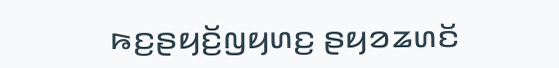ꤒꤢ꤬ꤔꤟꤢꤩ꤬ꤜꤟꤛꤢ꤬ ꤔꤟꤤꤘꤛꤢꤩ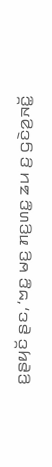ꤢ꤬ꤔꤟꤢꤩ ꤔꤢ, ‘ꤠꤢ꤭ ꤗꤢ꤬ ꤊꤢ꤬ꤛꤢ꤭ ꤘꤣ ꤢ꤬ ꤞꤢꤧꤤ꤬ꤏꤢꤩ꤭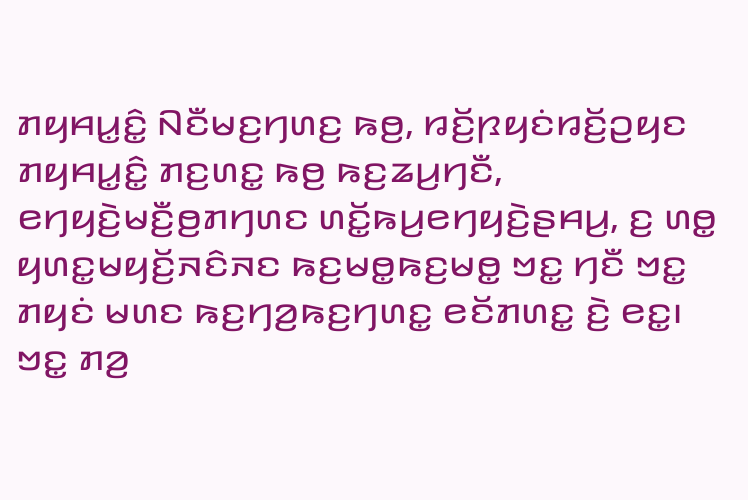ꤊꤟꤌꤣ꤭ꤢꤨ꤭ ꤡꤢꤪꤗꤢ꤬ꤚꤛꤢ꤬ ꤒꤥ꤬, ꤙꤢꤩ꤬ꤐꤟꤢꤦꤙꤢꤩ꤬ꤑꤟꤢ ꤊꤟꤌꤣ꤭ꤢꤨ꤭ ꤊꤢ꤬ꤛꤢ꤭ ꤒꤥ꤬ ꤒꤢ꤬ꤘꤣ꤬ꤚꤢꤪ,
ꤕꤚꤟꤢꤧ꤬ꤗꤢꤪ꤬ꤥ꤬ꤊꤚꤛꤢ ꤛꤢꤩ꤭ꤒꤣ꤬ꤕꤚꤟꤢꤧ꤬ꤔꤌꤣ꤬, ꤢ꤬ ꤛꤥ꤭ ꤟꤛꤢ꤭ꤗꤟꤢꤩ꤬ꤏꤢꤨꤏꤢ ꤒꤢ꤬ꤗꤥ꤭ꤒꤢ꤬ꤗꤥ꤭ ꤠꤢ꤭ ꤚꤢꤪ ꤠꤢ꤭ ꤊꤟꤢꤦ ꤗꤛꤢ ꤒꤢ꤬ꤚꤤ꤬ꤒꤢ꤬ꤚꤛꤢ꤭ ꤕꤢꤩꤊꤛꤢ꤭ ꤢꤧ꤬ ꤕꤢ꤭꤯ ꤠꤢ꤭ ꤊꤤ꤬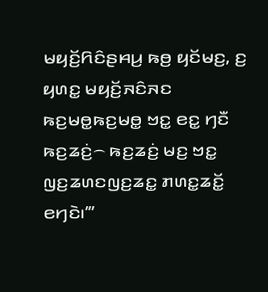ꤗꤟꤢꤩ꤬ꤖꤢꤨꤔꤌꤣ꤬ ꤒꤥ꤬ ꤟꤢꤩꤗꤢ꤬, ꤢ꤬ ꤟꤛꤢ꤭ ꤗꤟꤢꤩ꤬ꤏꤢꤨꤏꤢ ꤒꤢ꤬ꤗꤥ꤭ꤒꤢ꤬ꤗꤥ꤭ ꤠꤢ꤭ ꤕꤢ꤭ ꤚꤢꤪ ꤒꤢ꤬ꤘꤢꤦ꤬꤮ ꤒꤢ꤬ꤘꤢꤦ꤬ ꤗꤢ꤬ ꤠꤢ꤭ ꤜꤢ꤬ꤘꤛꤢꤜꤢ꤬ꤘꤢ꤭ ꤊꤛꤢ꤭ꤘꤢꤩ꤭ ꤕꤚꤢꤧ꤯’”